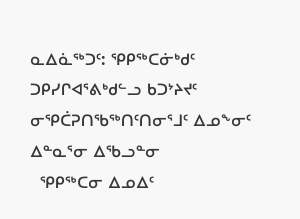ᓇᐃᓈᖅᑐᑦ: ᕿᑭᖅᑕᓃᒃᑯᑦ ᑐᑭᓯᒋᐊᕐᕕᒃᑯᓪᓗ ᑲᑐᔾᔨᔪᑦ ᓂᕿᑖᕈᑎᖃᖅᑎᑦᑎᓂᕐᒧᑦ ᐃᓄᖕᓂᑦ ᐃᓐᓇᕐᓂ ᐃᖃᓗᓐᓂ
  ᕿᑭᖅᑕᓂ ᐃᓄᐃᑦ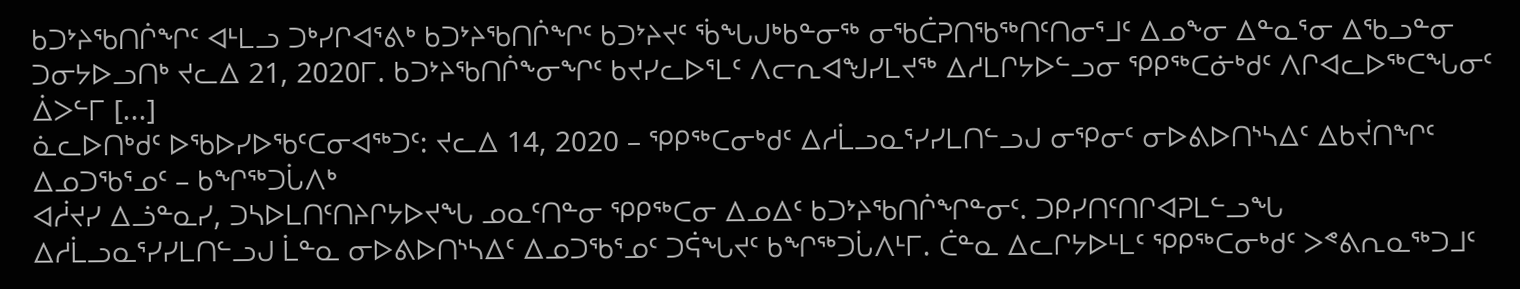ᑲᑐᔾᔨᖃᑎᒌᖏᑦ ᐊᒻᒪᓗ ᑐᒃᓯᒋᐊᕐᕕᒃ ᑲᑐᔾᔨᖃᑎᒌᖏᑦ ᑲᑐᔾᔨᔪᑦ ᖄᖓᒍᒃᑲᓐᓂᖅ ᓂᖃᑖᕈᑎᖃᖅᑎᑦᑎᓂᕐᒧᑦ ᐃᓄᖕᓂ ᐃᓐᓇᕐᓂ ᐃᖃᓗᓐᓂ ᑐᓂᔭᐅᓗᑎᒃ ᔪᓚᐃ 21, 2020ᒥ. ᑲᑐᔾᔨᖃᑎᒌᖕᓂᖏᑦ ᑲᔪᓯᓚᐅᕐᒪᑦ ᐱᓕᕆᐊᖑᓯᒪᔪᖅ ᐃᓱᒪᒋᔭᐅᓪᓗᓂ ᕿᑭᖅᑕᓃᒃᑯᑦ ᐱᒋᐊᓚᐅᖅᑕᖓᓂᑦ ᐄᐳᓪᒥ [...]
ᓈᓚᐅᑎᒃᑯᑦ ᐅᖃᐅᓯᐅᖃᑦᑕᓂᐊᖅᑐᑦ: ᔪᓚᐃ 14, 2020 – ᕿᑭᖅᑕᓂᒃᑯᑦ ᐃᓱᒫᓗᓇᕐᓯᓯᒪᑎᓪᓗᒍ ᓂᕿᓂᑦ ᓂᐅᕕᐅᑎᔅᓴᐃᑦ ᐃᑲᔫᑎᖏᑦ ᐃᓄᑐᖃᕐᓄᑦ – ᑲᖏᖅᑐᒑᐱᒃ
ᐊᓲᔪᓯ ᐃᓘᓐᓇᓯ, ᑐᓴᐅᒪᑎᑦᑎᔨᒋᔭᐅᔪᖓ ᓄᓇᑦᑎᓐᓂ ᕿᑭᖅᑕᓂ ᐃᓄᐃᑦ ᑲᑐᔾᔨᖃᑎᒌᖏᓐᓂᑦ. ᑐᑭᓯᑎᑦᑎᒋᐊᕈᒪᓪᓗᖓ ᐃᓱᒫᓗᓇᕐᓯᓯᒪᑎᓪᓗᒍ ᒫᓐᓇ ᓂᐅᕕᐅᑎᔅᓴᐃᑦ ᐃᓄᑐᖃᕐᓄᑦ ᑐᕌᖓᔪᑦ ᑲᖏᖅᑐᒑᐱᒻᒥ. ᑖᓐᓇ ᐃᓚᒋᔭᐅᒻᒪᑦ ᕿᑭᖅᑕᓂᒃᑯᑦ ᐳᕝᕕᕆᓇᖅᑐᒧᑦ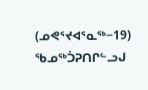(ᓄᕙᕐᔪᐊᕐᓇᖅ−19) ᖃᓄᖅᑑᕈᑎᒋᓪᓗᒍ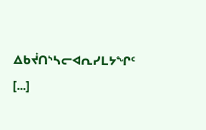ᐃᑲᔫᑎᔅᓴᓕᐊᕆᓯᒪᔭᖏᑦ [...]